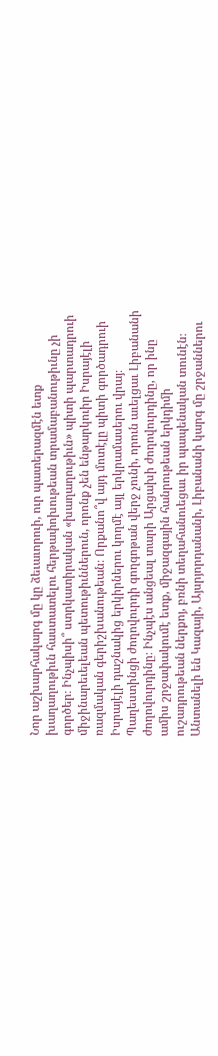Նոր աշխարհակարգ մը կը ձեւաւորուի, ուր պատերազմէն ետք խաղաղութիւն հաստատելու հերթափոխութեան տրամաբանութիւնը չի գործեր։ Ինչպիսի՞ ստրկատիրական «խաղաղութիւն» պիտի պարտադրուի միջինարեւելեան պետութիւններուն, որոնք չեն ենթարկուիր Իսրայէլի ռազմական գերիշխանութեան։ Որքանո՞վ այդ մոտէլը պիտի գործադրուի Իսրայէլի դաշնակից երկիրներու կողմէ այլ երկրամասերու վրայ։
Պաղեստինցի ժողովուրդի գողգոթան վերջ չունի, որուն աւելցաւ Լիբանանի ժողովուրդինը։ Ինչպէս անցեալ տարի Արցախի ժողովուրդինը, որ ինը ամիս շրջափակումէ ետք, միջազգային հանրութեան երկդիմի ուշադրութեան ներքոյ, բռնի տեղահանուեցաւ իր պապենական տունէն։
Անտանելի են Կազայի, Այսրյորդանանի, Լիբանանի կարգ մը շրջաններու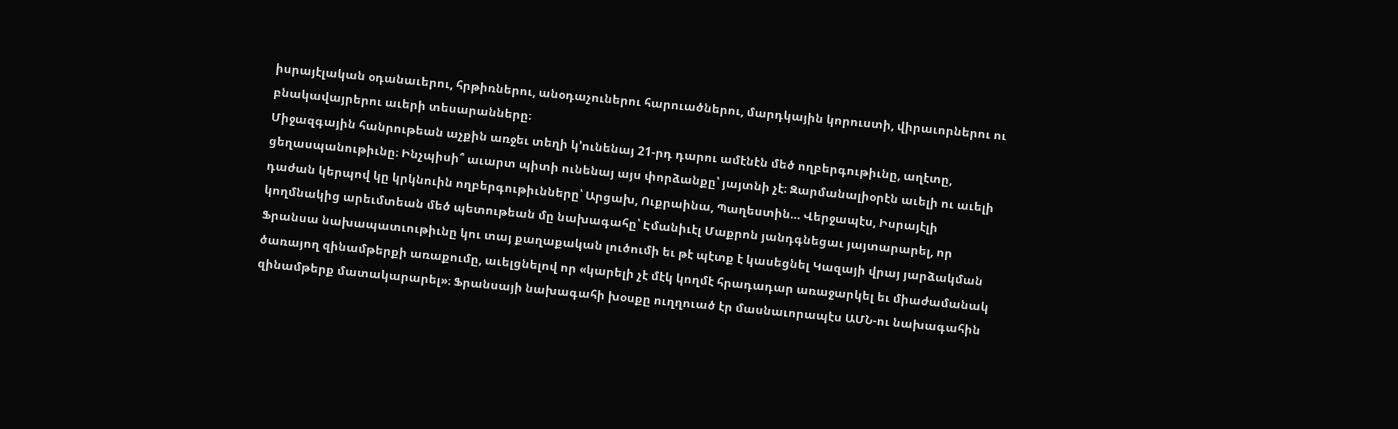իսրայէլական օդանաւերու, հրթիռներու, անօդաչուներու հարուածներու, մարդկային կորուստի, վիրաւորներու ու բնակավայրերու աւերի տեսարանները։
Միջազգային հանրութեան աչքին առջեւ տեղի կ՚ունենայ 21-րդ դարու ամէնէն մեծ ողբերգութիւնը, աղէտը, ցեղասպանութիւնը։ Ինչպիսի՞ աւարտ պիտի ունենայ այս փորձանքը՝ յայտնի չէ։ Զարմանալիօրէն աւելի ու աւելի դաժան կերպով կը կրկնուին ողբերգութիւնները՝ Արցախ, Ուքրաինա, Պաղեստին… Վերջապէս, Իսրայէլի կողմնակից արեւմտեան մեծ պետութեան մը նախագահը՝ Էմանիւէլ Մաքրոն յանդգնեցաւ յայտարարել, որ Ֆրանսա նախապատւութիւնը կու տայ քաղաքական լուծումի եւ թէ պէտք է կասեցնել Կազայի վրայ յարձակման ծառայող զինամթերքի առաքումը, աւելցնելով որ «կարելի չէ մէկ կողմէ հրադադար առաջարկել եւ միաժամանակ զինամթերք մատակարարել»։ Ֆրանսայի նախագահի խօսքը ուղղուած էր մասնաւորապէս ԱՄՆ-ու նախագահին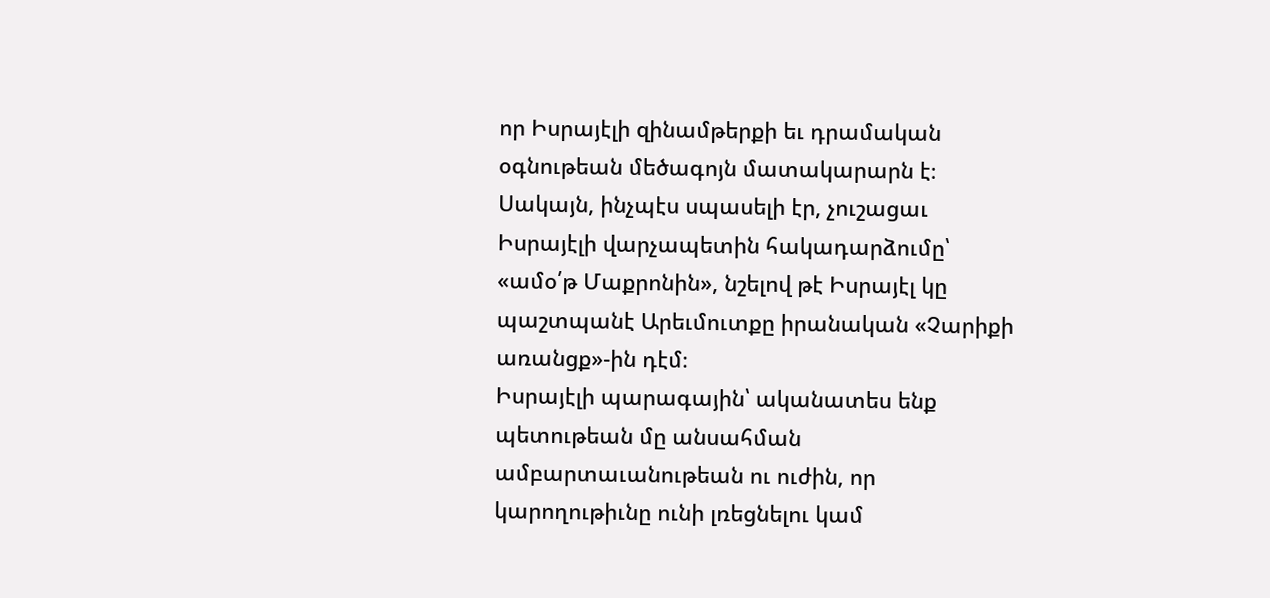որ Իսրայէլի զինամթերքի եւ դրամական օգնութեան մեծագոյն մատակարարն է։ Սակայն, ինչպէս սպասելի էր, չուշացաւ Իսրայէլի վարչապետին հակադարձումը՝ «ամօ՛թ Մաքրոնին», նշելով թէ Իսրայէլ կը պաշտպանէ Արեւմուտքը իրանական «Չարիքի առանցք»-ին դէմ։
Իսրայէլի պարագային՝ ականատես ենք պետութեան մը անսահման ամբարտաւանութեան ու ուժին, որ կարողութիւնը ունի լռեցնելու կամ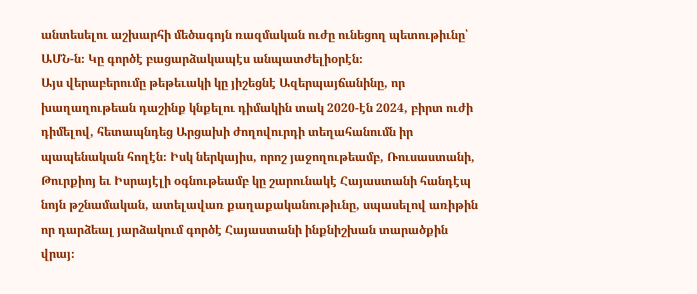անտեսելու աշխարհի մեծագոյն ռազմական ուժը ունեցող պետութիւնը՝ ԱՄՆ-ն։ Կը գործէ բացարձակապէս անպատժելիօրէն։
Այս վերաբերումը թեթեւակի կը յիշեցնէ Ազերպայճանինը, որ խաղաղութեան դաշինք կնքելու դիմակին տակ 2020-էն 2024, բիրտ ուժի դիմելով, հետապնդեց Արցախի ժողովուրդի տեղահանումն իր պապենական հողէն։ Իսկ ներկայիս, որոշ յաջողութեամբ, Ռուսաստանի, Թուրքիոյ եւ Իսրայէլի օգնութեամբ կը շարունակէ Հայաստանի հանդէպ նոյն թշնամական, ատելավառ քաղաքականութիւնը, սպասելով առիթին որ դարձեալ յարձակում գործէ Հայաստանի ինքնիշխան տարածքին վրայ։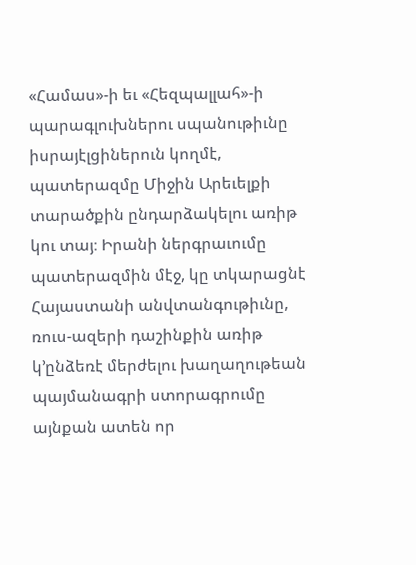«Համաս»-ի եւ «Հեզպալլահ»-ի պարագլուխներու սպանութիւնը իսրայէլցիներուն կողմէ, պատերազմը Միջին Արեւելքի տարածքին ընդարձակելու առիթ կու տայ։ Իրանի ներգրաւումը պատերազմին մէջ, կը տկարացնէ Հայաստանի անվտանգութիւնը, ռուս-ազերի դաշինքին առիթ կ՚ընձեռէ մերժելու խաղաղութեան պայմանագրի ստորագրումը այնքան ատեն որ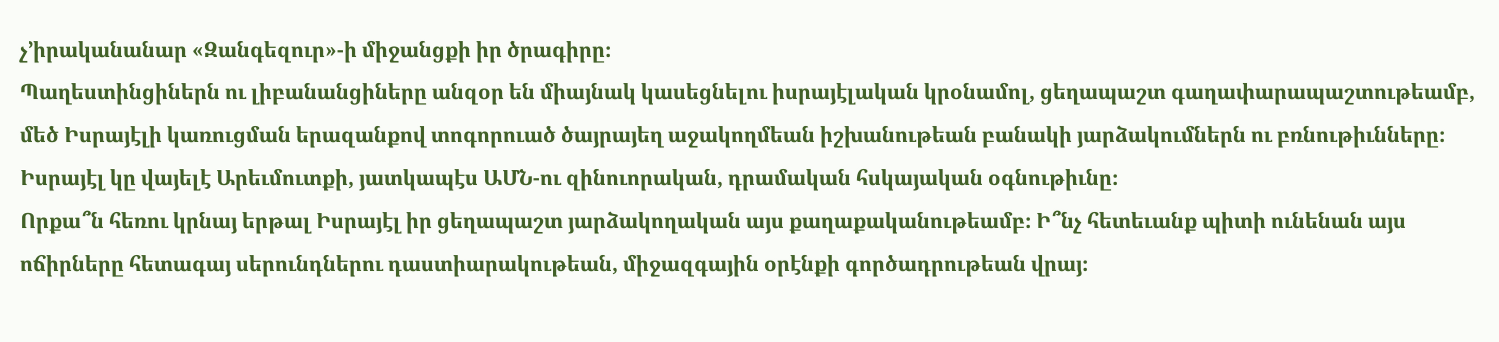չ՚իրականանար «Զանգեզուր»-ի միջանցքի իր ծրագիրը։
Պաղեստինցիներն ու լիբանանցիները անզօր են միայնակ կասեցնելու իսրայէլական կրօնամոլ, ցեղապաշտ գաղափարապաշտութեամբ, մեծ Իսրայէլի կառուցման երազանքով տոգորուած ծայրայեղ աջակողմեան իշխանութեան բանակի յարձակումներն ու բռնութիւնները։ Իսրայէլ կը վայելէ Արեւմուտքի, յատկապէս ԱՄՆ-ու զինուորական, դրամական հսկայական օգնութիւնը։
Որքա՞ն հեռու կրնայ երթալ Իսրայէլ իր ցեղապաշտ յարձակողական այս քաղաքականութեամբ։ Ի՞նչ հետեւանք պիտի ունենան այս ոճիրները հետագայ սերունդներու դաստիարակութեան, միջազգային օրէնքի գործադրութեան վրայ։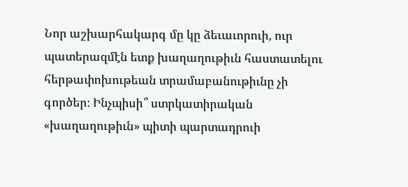Նոր աշխարհակարգ մը կը ձեւաւորուի, ուր պատերազմէն ետք խաղաղութիւն հաստատելու հերթափոխութեան տրամաբանութիւնը չի գործեր։ Ինչպիսի՞ ստրկատիրական «խաղաղութիւն» պիտի պարտադրուի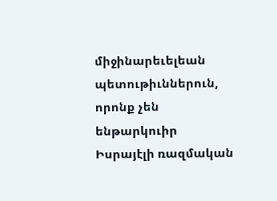միջինարեւելեան պետութիւններուն, որոնք չեն ենթարկուիր Իսրայէլի ռազմական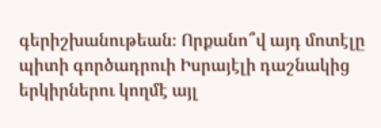գերիշխանութեան։ Որքանո՞վ այդ մոտէլը պիտի գործադրուի Իսրայէլի դաշնակից երկիրներու կողմէ այլ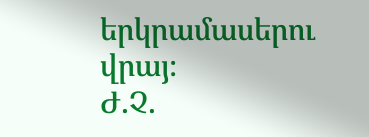երկրամասերու վրայ։
Ժ.Չ.